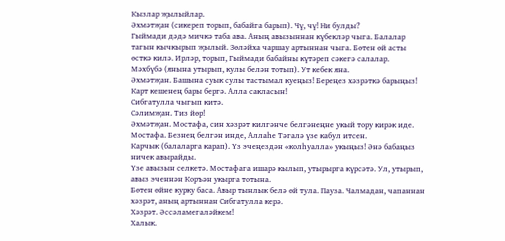Кызлар җылыйлар.
Әхмәтҗан (сикереп торып, бабайга барып). Чү, чү! Ни булды?
Гыймади дәдә мичкә таба ава. Аның авызыннан күбекләр чыга. Балалар тагын кычкырып җылый. Зөләйха чаршау артыннан чыга. Бөтен өй асты өсткә килә. Ирләр, торып, Гыймади бабайны күтәреп сәкегә салалар.
Мәхбүбә (янына утырып, кулы белән тотып). Ут кебек яна.
Әхмәтҗан. Башына суык сулы тастымал куеңыз! Береңез хәзрәткә барыңыз! Карт кешенең бары бергә. Алла сакласын!
Сибгатулла чыгып китә.
Сәлимҗан. Тиз йөр!
Әхмәтҗан. Мостафа, син хәзрәт килгәнче белгәнеңне укый тору кирәк иде.
Мостафа. Безнең белгән инде, Аллаһе Тәгалә үзе кабул итсен.
Карчык (балаларга карап). Үз эчеңездән «колһуалла» укыңыз! Әнә бабаңыз ничек авырайды.
Үзе авызын селкетә. Мостафага ишарә кылып, утырырга күрсәтә. Ул, утырып, авыз эченнән Коръән укырга тотына.
Бөтен өйне курку баса. Авыр тынлык белә өй тула. Пауза. Чалмадан, чапаннан хәзрәт, аның артыннан Сибгатулла керә.
Хәзрәт. Әссәламегаләйкем!
Халык.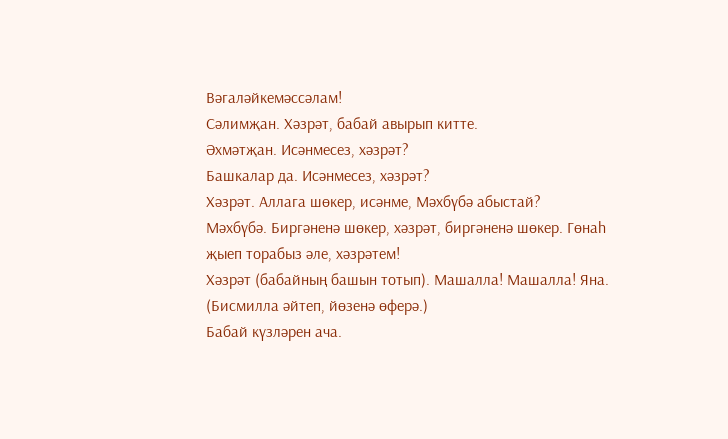Вәгаләйкемәссәлам!
Сәлимҗан. Хәзрәт, бабай авырып китте.
Әхмәтҗан. Исәнмесез, хәзрәт?
Башкалар да. Исәнмесез, хәзрәт?
Хәзрәт. Аллага шөкер, исәнме, Мәхбүбә абыстай?
Мәхбүбә. Биргәненә шөкер, хәзрәт, биргәненә шөкер. Гөнаһ җыеп торабыз әле, хәзрәтем!
Хәзрәт (бабайның башын тотып). Машалла! Машалла! Яна. (Бисмилла әйтеп, йөзенә өферә.)
Бабай күзләрен ача.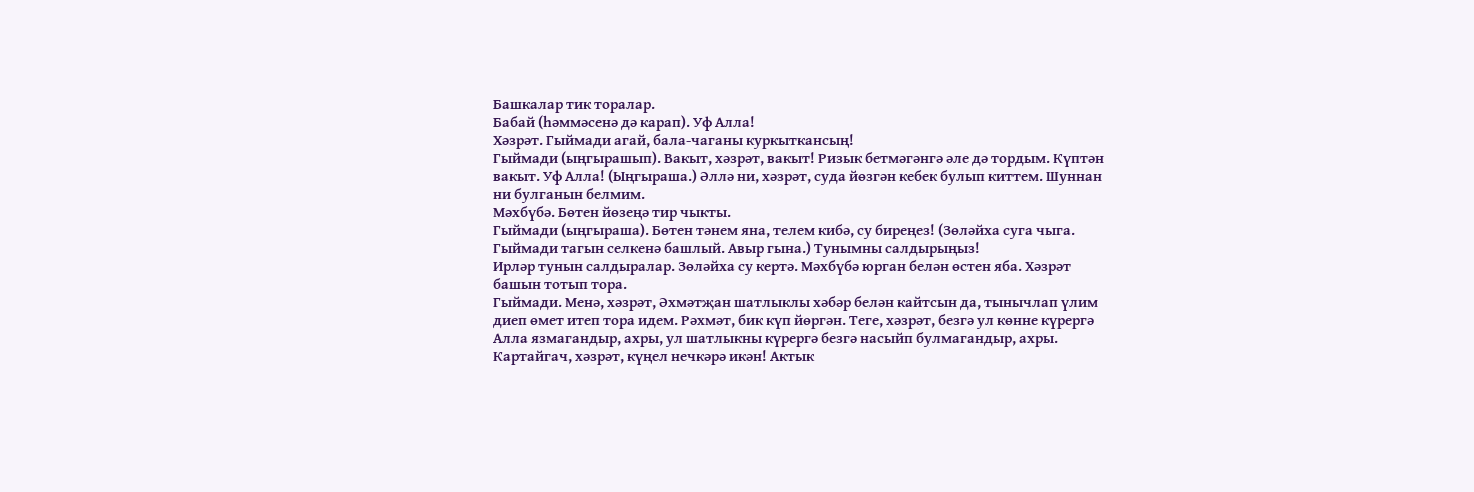Башкалар тик торалар.
Бабай (һәммәсенә дә карап). Уф Алла!
Хәзрәт. Гыймади агай, бала-чаганы куркыткансың!
Гыймади (ыңгырашып). Вакыт, хәзрәт, вакыт! Ризык бетмәгәнгә әле дә тордым. Күптән вакыт. Уф Алла! (Ыңгыраша.) Әллә ни, хәзрәт, суда йөзгән кебек булып киттем. Шуннан ни булганын белмим.
Мәхбүбә. Бөтен йөзеңә тир чыкты.
Гыймади (ыңгыраша). Бөтен тәнем яна, телем кибә, су биреңез! (Зөләйха суга чыга. Гыймади тагын селкенә башлый. Авыр гына.) Тунымны салдырыңыз!
Ирләр тунын салдыралар. Зөләйха су кертә. Мәхбүбә юрган белән өстен яба. Хәзрәт башын тотып тора.
Гыймади. Менә, хәзрәт, Әхмәтҗан шатлыклы хәбәр белән кайтсын да, тынычлап үлим диеп өмет итеп тора идем. Рәхмәт, бик күп йөргән. Теге, хәзрәт, безгә ул көнне күрергә Алла язмагандыр, ахры, ул шатлыкны күрергә безгә насыйп булмагандыр, ахры. Картайгач, хәзрәт, күңел нечкәрә икән! Актык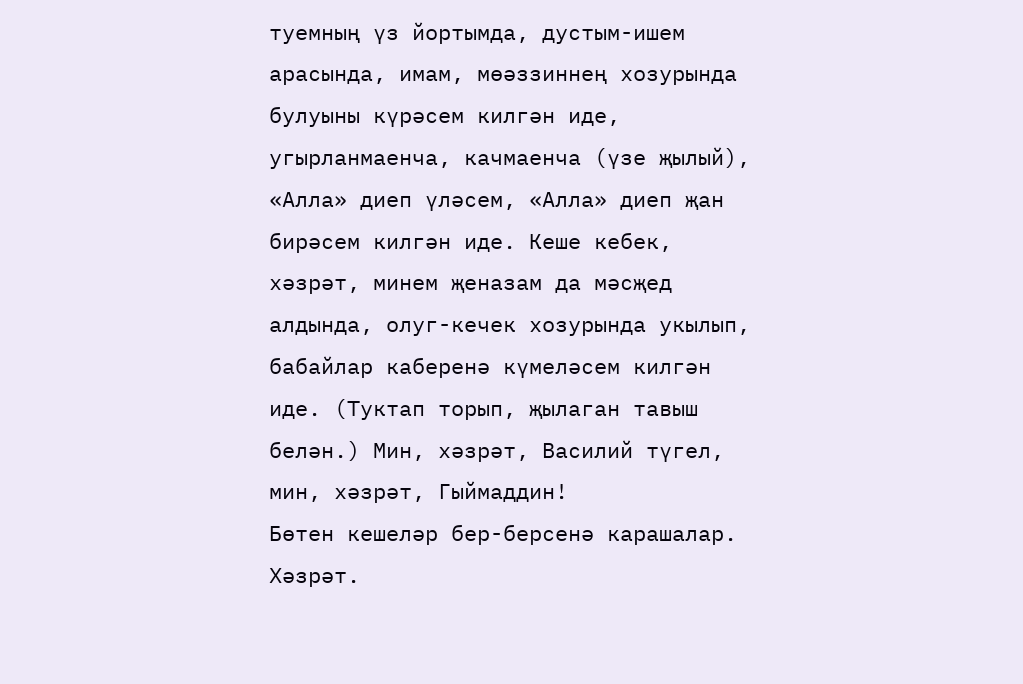туемның үз йортымда, дустым-ишем арасында, имам, мөәззиннең хозурында булуыны күрәсем килгән иде, угырланмаенча, качмаенча (үзе җылый), «Алла» диеп үләсем, «Алла» диеп җан бирәсем килгән иде. Кеше кебек, хәзрәт, минем җеназам да мәсҗед алдында, олуг-кечек хозурында укылып, бабайлар каберенә күмеләсем килгән иде. (Туктап торып, җылаган тавыш белән.) Мин, хәзрәт, Василий түгел, мин, хәзрәт, Гыймаддин!
Бөтен кешеләр бер-берсенә карашалар.
Хәзрәт.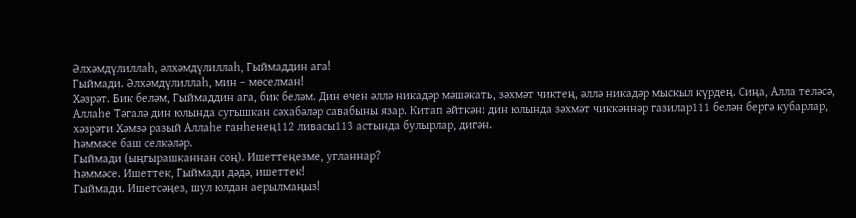Әлхәмдүлиллаһ, әлхәмдүлиллаһ, Гыймаддин ага!
Гыймади. Әлхәмдүлиллаһ, мин – мөселман!
Хәзрәт. Бик беләм, Гыймаддин ага, бик беләм. Дин өчен әллә никадәр мәшәкать, зәхмәт чиктең, әллә никадәр мыскыл күрдең. Сиңа, Алла теләсә, Аллаһе Тәгалә дин юлында сугышкан сәхабәләр савабыны язар. Китап әйткән: дин юлында зәхмәт чиккәннәр газилар111 белән бергә кубарлар, хәзрәти Хәмзә разый Аллаһе ганһенең112 ливасы113 астында булырлар, дигән.
Һәммәсе баш селкәләр.
Гыймади (ыңгырашканнан соң). Ишеттеңезме, угланнар?
Һәммәсе. Ишеттек, Гыймади дәдә, ишеттек!
Гыймади. Ишетсәңез, шул юлдан аерылмаңыз!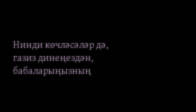Нинди көчләсәләр дә, газиз динеңездән, бабаларыңызның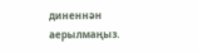диненнән аерылмаңыз.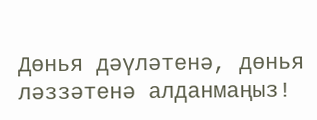Дөнья дәүләтенә, дөнья ләззәтенә алданмаңыз!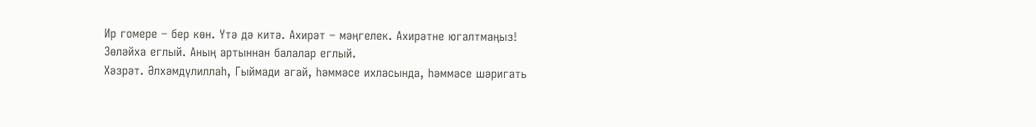Ир гомере – бер көн. Үтә дә китә. Ахирәт – мәңгелек. Ахирәтне югалтмаңыз!
Зөләйха еглый. Аның артыннан балалар еглый.
Хәзрәт. Әлхәмдүлиллаһ, Гыймади агай, һәммәсе ихласында, һәммәсе шәригать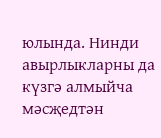юлында. Нинди авырлыкларны да күзгә алмыйча мәсҗедтән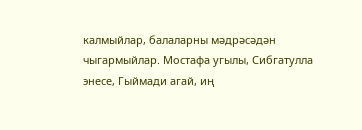калмыйлар, балаларны мәдрәсәдән чыгармыйлар. Мостафа угылы, Сибгатулла энесе, Гыймади агай, иң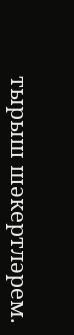тырыш шәкертләрем.